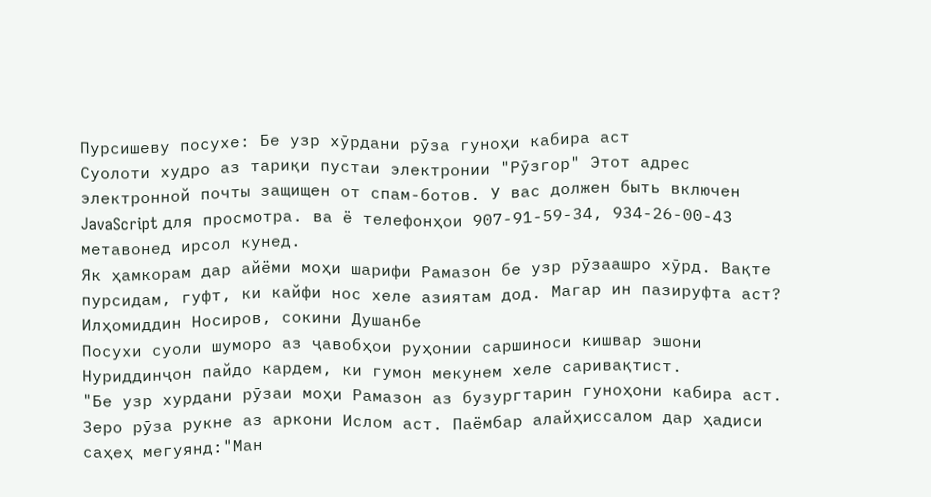Пурсишеву посухе: Бе узр хӯрдани рӯза гуноҳи кабира аст
Суолоти худро аз тариқи пустаи электронии "Рӯзгор" Этот адрес электронной почты защищен от спам-ботов. У вас должен быть включен JavaScript для просмотра. ва ё телефонҳои 907-91-59-34, 934-26-00-43 метавонед ирсол кунед.
Як ҳамкорам дар айёми моҳи шарифи Рамазон бе узр рӯзаашро хӯрд. Вақте пурсидам, гуфт, ки кайфи нос хеле азиятам дод. Магар ин пазируфта аст?
Илҳомиддин Носиров, сокини Душанбе
Посухи суоли шуморо аз ҷавобҳои руҳонии саршиноси кишвар эшони Нуриддинҷон пайдо кардем, ки гумон мекунем хеле саривақтист.
"Бе узр хурдани рӯзаи моҳи Рамазон аз бузургтарин гуноҳони кабира аст. Зеро рӯза рукне аз аркони Ислом аст. Паёмбар алайҳиссалом дар ҳадиси саҳеҳ мегуянд:"Ман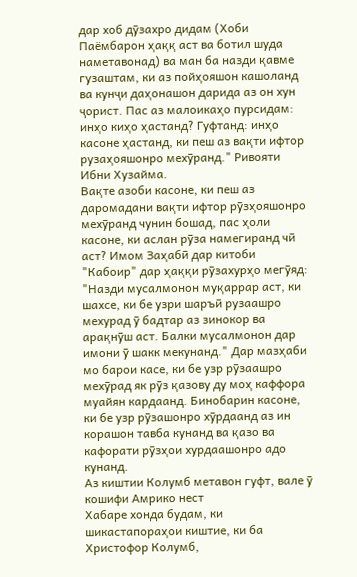дар хоб дӯзахро дидам (Хоби Паёмбарон ҳаққ аст ва ботил шуда наметавонад) ва ман ба назди қавме гузаштам, ки аз пойҳояшон кашоланд ва кунҷи даҳонашон дарида аз он хун ҷорист. Пас аз малоикаҳо пурсидам: инҳо киҳо ҳастанд? Гуфтанд: инҳо касоне ҳастанд, ки пеш аз вақти ифтор рузаҳояшонро мехӯранд." Ривояти Ибни Хузайма.
Вақте азоби касоне, ки пеш аз даромадани вақти ифтор рӯзҳояшонро мехӯранд чунин бошад, пас ҳоли касоне, ки аслан рӯза намегиранд чӣ аст? Имом Заҳабӣ дар китоби "Кабоир" дар ҳаққи рӯзахурҳо мегӯяд: "Назди мусалмонон муқаррар аст, ки шахсе, ки бе узри шаръӣ рузаашро мехурад ӯ бадтар аз зинокор ва арақнӯш аст. Балки мусалмонон дар имони ӯ шакк мекунанд." Дар мазҳаби мо барои касе, ки бе узр рӯзаашро мехӯрад як рӯз қазову ду моҳ каффора муайян кардаанд. Бинобарин касоне, ки бе узр рӯзашонро хӯрдаанд аз ин корашон тавба кунанд ва қазо ва кафорати рӯзҳои хурдаашонро адо кунанд.
Аз киштии Колумб метавон гуфт, вале ӯ кошифи Амрико нест
Хабаре хонда будам, ки шикастапораҳои киштие, ки ба Христофор Колумб,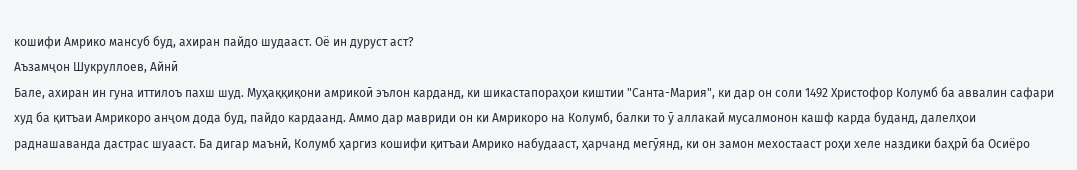кошифи Амрико мансуб буд, ахиран пайдо шудааст. Оё ин дуруст аст?
Аъзамҷон Шукруллоев, Айнӣ
Бале, ахиран ин гуна иттилоъ пахш шуд. Муҳаққиқони амрикоӣ эълон карданд, ки шикастапораҳои киштии "Санта-Мария", ки дар он соли 1492 Христофор Колумб ба аввалин сафари худ ба қитъаи Амрикоро анҷом дода буд, пайдо кардаанд. Аммо дар мавриди он ки Амрикоро на Колумб, балки то ӯ аллакай мусалмонон кашф карда буданд, далелҳои раднашаванда дастрас шуааст. Ба дигар маънӣ, Колумб ҳаргиз кошифи қитъаи Амрико набудааст, ҳарчанд мегӯянд, ки он замон мехостааст роҳи хеле наздики баҳрӣ ба Осиёро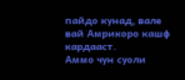пайдо кунад, вале вай Амрикоро кашф кардааст.
Аммо чун суоли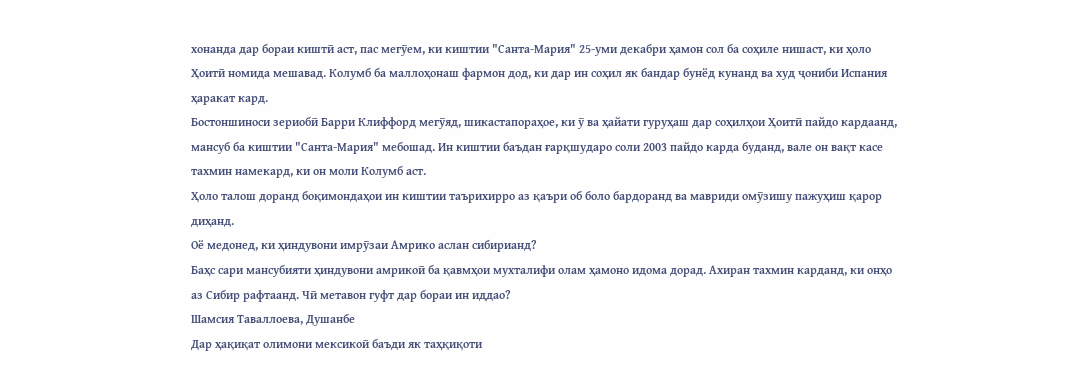хонанда дар бораи киштӣ аст, пас мегӯем, ки киштии "Санта-Мария" 25-уми декабри ҳамон сол ба соҳиле нишаст, ки ҳоло Ҳоитӣ номида мешавад. Колумб ба маллоҳонаш фармон дод, ки дар ин соҳил як бандар бунёд кунанд ва худ ҷониби Испания ҳаракат кард.
Бостоншиноси зериобӣ Барри Клиффорд мегӯяд, шикастапораҳое, ки ӯ ва ҳайати гуруҳаш дар соҳилҳои Ҳоитӣ пайдо кардаанд, мансуб ба киштии "Санта-Мария" мебошад. Ин киштии баъдан ғарқшударо соли 2003 пайдо карда буданд, вале он вақт касе тахмин намекард, ки он моли Колумб аст.
Ҳоло талош доранд боқимондаҳои ин киштии таърихирро аз қаъри об боло бардоранд ва мавриди омӯзишу пажуҳиш қарор диҳанд.
Оё медонед, ки ҳиндувони имрӯзаи Амрико аслан сибирианд?
Баҳс сари мансубияти ҳиндувони амрикоӣ ба қавмҳои мухталифи олам ҳамоно идома дорад. Ахиран тахмин карданд, ки онҳо аз Сибир рафтаанд. Чӣ метавон гуфт дар бораи ин иддао?
Шамсия Таваллоева, Душанбе
Дар ҳақиқат олимони мексикоӣ баъди як таҳқиқоти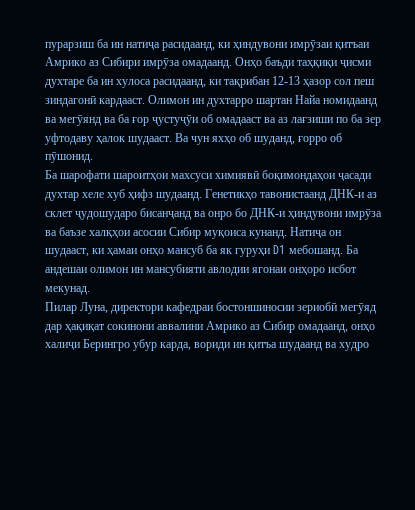пурарзиш ба ин натиҷа расидаанд, ки ҳиндувони имрӯзаи қитъаи Амрико аз Сибири имрӯза омадаанд. Онҳо баъди таҳқиқи ҷисми духтаре ба ин хулоса расидаанд, ки тақрибан 12-13 ҳазор сол пеш зиндагонӣ кардааст. Олимон ин духтарро шартан Найа номидаанд ва мегӯянд ва ба ғор ҷустуҷӯи об омадааст ва аз лағзиши по ба зер уфтодаву ҳалок шудааст. Ва чун яхҳо об шуданд, ғорро об пӯшонид.
Ба шарофати шароитҳои махсуси химиявӣ боқимондаҳои ҷасади духтар хеле хуб ҳифз шудаанд. Генетикҳо тавонистаанд ДНК-и аз склет ҷудошударо бисанҷанд ва онро бо ДНК-и ҳиндувони имрӯза ва баъзе халқҳои асосии Сибир муқоиса кунанд. Натиҷа он шудааст, ки ҳамаи онҳо мансуб ба як гуруҳи D1 мебошанд. Ба андешаи олимон ин мансубияти авлодии ягонаи онҳоро исбот мекунад.
Пилар Луна, директори кафедраи бостоншиносии зериобӣ мегӯяд дар ҳақиқат сокинони аввалини Амрико аз Сибир омадаанд, онҳо халиҷи Берингро убур карда, вориди ин қитъа шудаанд ва худро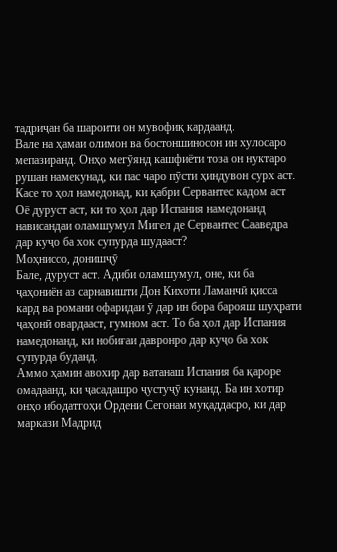тадриҷан ба шароити он мувофиқ кардаанд.
Вале на ҳамаи олимон ва бостоншиносон ин хулосаро мепазиранд. Онҳо мегӯянд кашфиёти тоза он нуктаро рушан намекунад, ки пас чаро пӯсти ҳиндувон сурх аст.
Касе то ҳол намедонад, ки қабри Сервантес кадом аст
Оё дуруст аст, ки то ҳол дар Испания намедонанд нависандаи оламшумул Мигел де Сервантес Сааведра дар куҷо ба хок супурда шудааст?
Моҳниссо, донишҷӯ
Бале, дуруст аст. Адиби оламшумул, оне, ки ба ҷаҳониён аз сарнавишти Дон Кихоти Ламанчӣ қисса кард ва романи офаридаи ӯ дар ин бора барояш шуҳрати ҷаҳонӣ овардааст, гумном аст. То ба ҳол дар Испания намедонанд, ки нобиғаи давронро дар куҷо ба хок супурда буданд.
Аммо ҳамин авохир дар ватанаш Испания ба қароре омадаанд, ки ҷасадашро ҷустуҷӯ кунанд. Ба ин хотир онҳо ибодатгоҳи Ордени Сегонаи муқаддасро, ки дар маркази Мадрид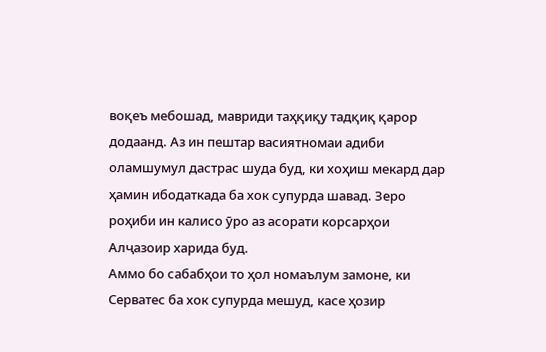воқеъ мебошад, мавриди таҳқиқу тадқиқ қарор додаанд. Аз ин пештар васиятномаи адиби оламшумул дастрас шуда буд, ки хоҳиш мекард дар ҳамин ибодаткада ба хок супурда шавад. Зеро роҳиби ин калисо ӯро аз асорати корсарҳои Алҷазоир харида буд.
Аммо бо сабабҳои то ҳол номаълум замоне, ки Серватес ба хок супурда мешуд, касе ҳозир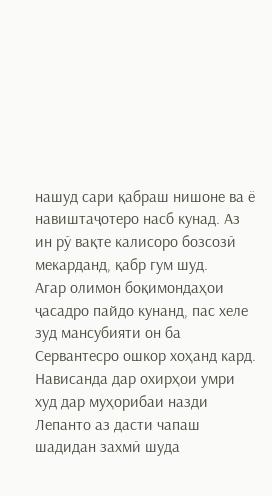нашуд сари қабраш нишоне ва ё навиштаҷотеро насб кунад. Аз ин рӯ вақте калисоро бозсозӣ мекарданд, қабр гум шуд.
Агар олимон боқимондаҳои ҷасадро пайдо кунанд, пас хеле зуд мансубияти он ба Сервантесро ошкор хоҳанд кард. Нависанда дар охирҳои умри худ дар муҳорибаи назди Лепанто аз дасти чапаш шадидан захмӣ шуда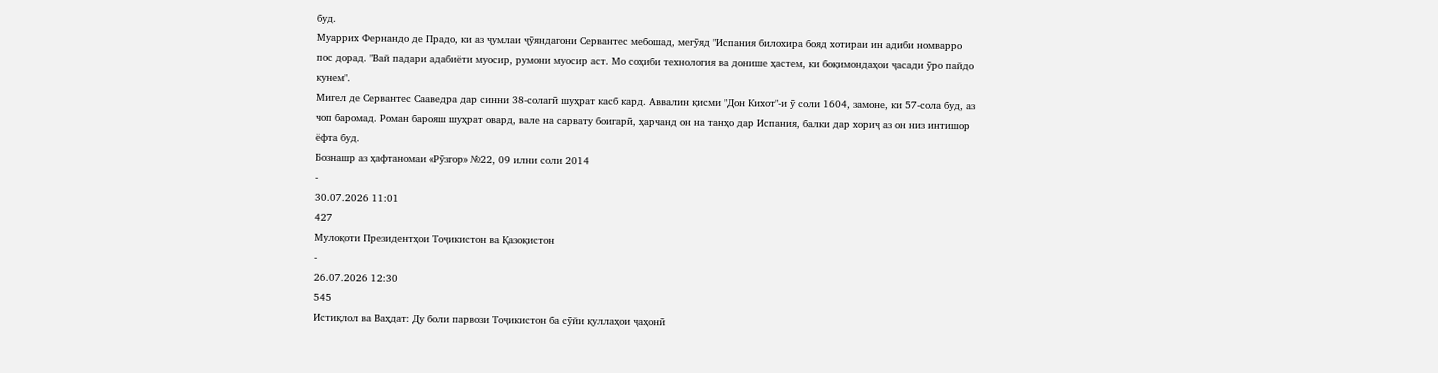буд.
Муаррих Фернандо де Прадо, ки аз ҷумлаи ҷӯяндагони Сервантес мебошад, мегӯяд "Испания билохира бояд хотираи ин адиби номварро пос дорад. "Вай падари адабиёти муосир, румони муосир аст. Мо соҳиби технология ва донише ҳастем, ки боқимондаҳои ҷасади ӯро пайдо кунем".
Мигел де Сервантес Сааведра дар синни 38-солагӣ шуҳрат касб кард. Аввалин қисми "Дон Кихот"-и ӯ соли 1604, замоне, ки 57-сола буд, аз чоп баромад. Роман барояш шуҳрат овард, вале на сарвату боигарӣ, ҳарчанд он на танҳо дар Испания, балки дар хориҷ аз он низ интишор ёфта буд.
Бознашр аз ҳафтаномаи «Рӯзгор» №22, 09 илни соли 2014
-
30.07.2026 11:01
427
Мулоқоти Президентҳои Тоҷикистон ва Қазоқистон
-
26.07.2026 12:30
545
Истиқлол ва Ваҳдат: Ду боли парвози Тоҷикистон ба сӯйи қуллаҳои ҷаҳонӣ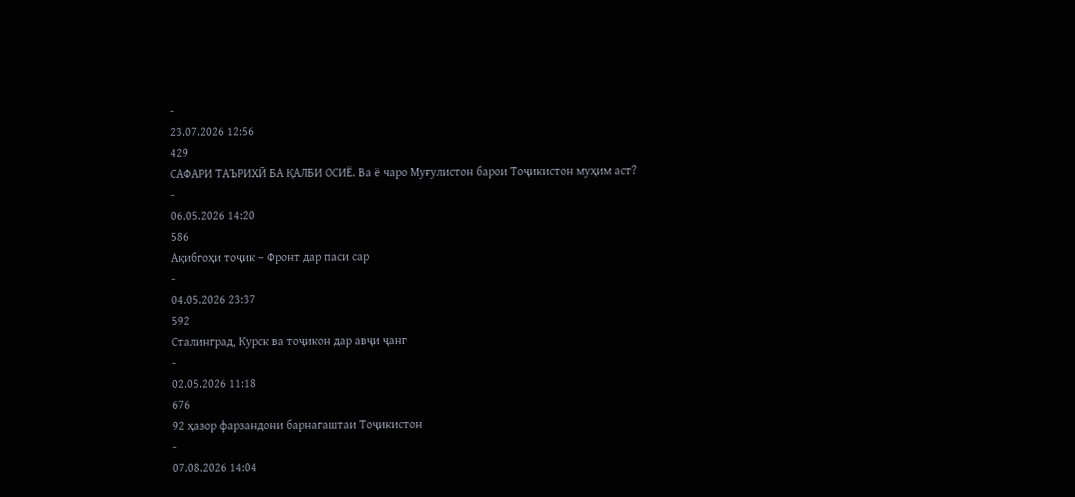-
23.07.2026 12:56
429
САФАРИ ТАЪРИХӢ БА ҚАЛБИ ОСИЁ. Ва ё чаро Муғулистон барои Тоҷикистон муҳим аст?
-
06.05.2026 14:20
586
Ақибгоҳи тоҷик – Фронт дар паси сар
-
04.05.2026 23:37
592
Сталинград, Курск ва тоҷикон дар авҷи ҷанг
-
02.05.2026 11:18
676
92 ҳазор фарзандони барнагаштаи Тоҷикистон
-
07.08.2026 14:04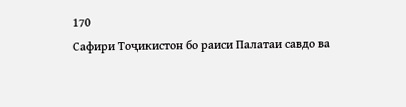170
Сафири Тоҷикистон бо раиси Палатаи савдо ва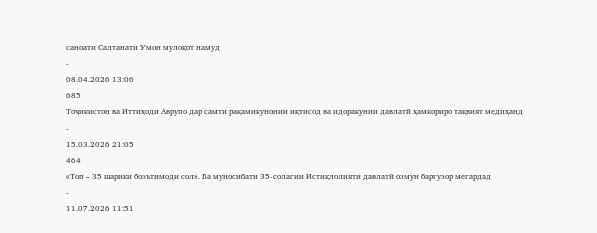саноати Салтанати Умон мулоқот намуд
-
08.04.2026 13:06
685
Тоҷикистон ва Иттиҳоди Аврупо дар самти рақамикунонии иқтисод ва идоракунии давлатӣ ҳамкориро тақвият медиҳанд
-
15.03.2026 21:05
464
«Топ – 35 шарики боэътимоди сол». Ба муносибати 35-солагии Истиқлолияти давлатӣ озмун баргузор мегардад
-
11.07.2026 11:51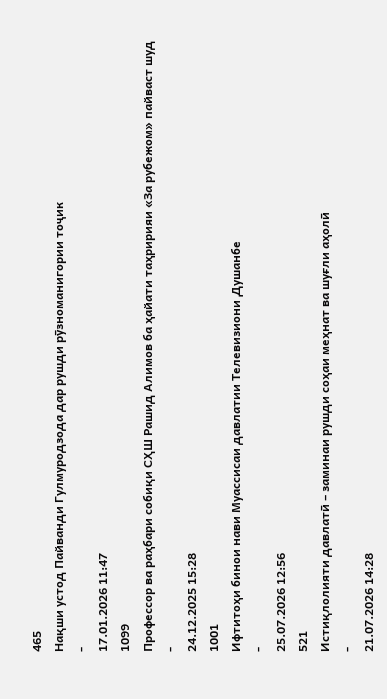465
Нақши устод Пайванди Гулмуродзода дар рушди рӯзноманигории тоҷик
-
17.01.2026 11:47
1099
Профессор ва раҳбари собиқи СҲШ Рашид Алимов ба ҳайати таҳририяи «За рубежом» пайваст шуд
-
24.12.2025 15:28
1001
Ифтитоҳи бинои нави Муассисаи давлатии Телевизиони Душанбе
-
25.07.2026 12:56
521
Истиқлолияти давлатӣ – заминаи рушди соҳаи меҳнат ва шуғли аҳолӣ
-
21.07.2026 14:28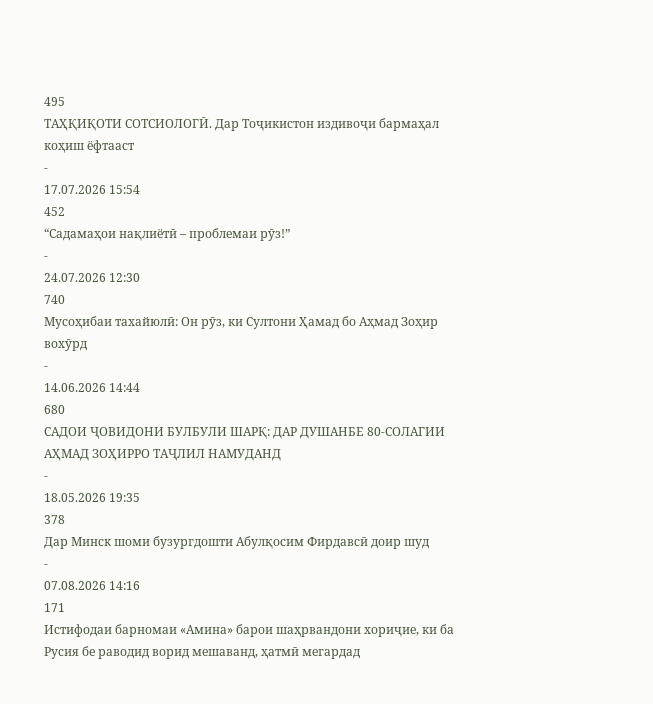495
ТАҲҚИҚОТИ СОТСИОЛОГӢ. Дар Тоҷикистон издивоҷи бармаҳал коҳиш ёфтааст
-
17.07.2026 15:54
452
“Садамаҳои нақлиётӣ – проблемаи рӯз!”
-
24.07.2026 12:30
740
Мусоҳибаи тахайюлӣ: Он рӯз, ки Султони Ҳамад бо Аҳмад Зоҳир вохӯрд
-
14.06.2026 14:44
680
САДОИ ҶОВИДОНИ БУЛБУЛИ ШАРҚ: ДАР ДУШАНБЕ 80-СОЛАГИИ АҲМАД ЗОҲИРРО ТАҶЛИЛ НАМУДАНД
-
18.05.2026 19:35
378
Дар Минск шоми бузургдошти Абулқосим Фирдавсӣ доир шуд
-
07.08.2026 14:16
171
Истифодаи барномаи «Амина» барои шаҳрвандони хориҷие, ки ба Русия бе раводид ворид мешаванд, ҳатмӣ мегардад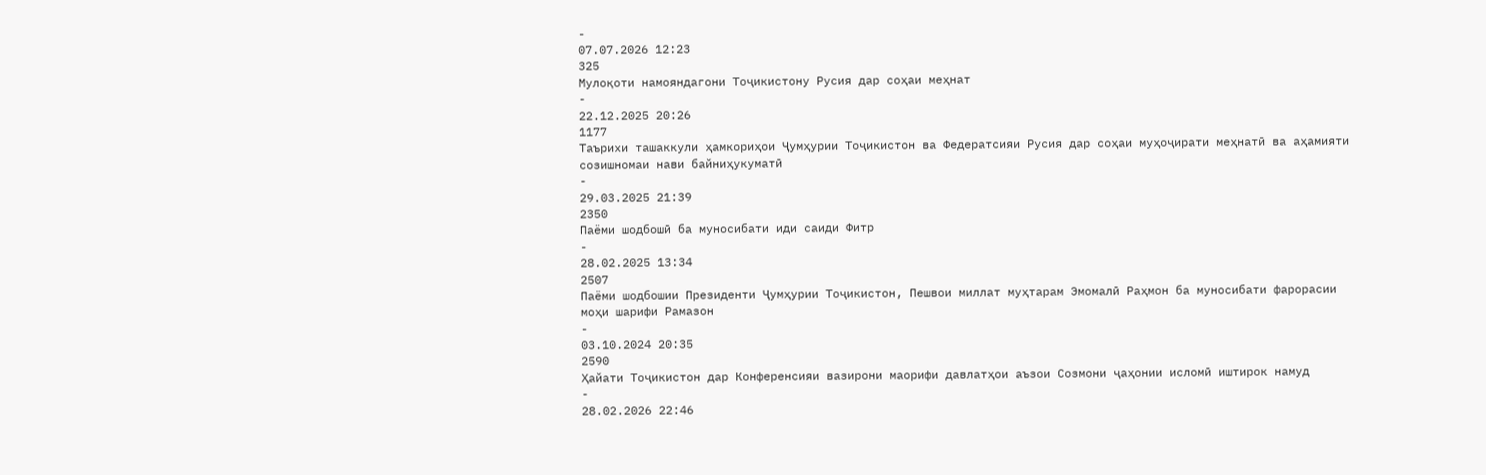-
07.07.2026 12:23
325
Мулоқоти намояндагони Тоҷикистону Русия дар соҳаи меҳнат
-
22.12.2025 20:26
1177
Таърихи ташаккули ҳамкориҳои Ҷумҳурии Тоҷикистон ва Федератсияи Русия дар соҳаи муҳоҷирати меҳнатӣ ва аҳамияти созишномаи нави байниҳукуматӣ
-
29.03.2025 21:39
2350
Паёми шодбошӣ ба муносибати иди саиди Фитр
-
28.02.2025 13:34
2507
Паёми шодбошии Президенти Ҷумҳурии Тоҷикистон, Пешвои миллат муҳтарам Эмомалӣ Раҳмон ба муносибати фарорасии моҳи шарифи Рамазон
-
03.10.2024 20:35
2590
Ҳайати Тоҷикистон дар Конференсияи вазирони маорифи давлатҳои аъзои Созмони ҷаҳонии исломӣ иштирок намуд
-
28.02.2026 22:46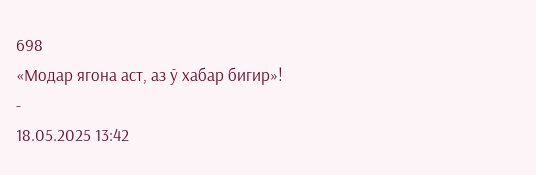698
«Модар ягона аст, аз ӯ хабар бигир»!
-
18.05.2025 13:42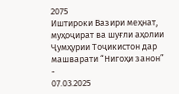2075
Иштироки Вазири меҳнат, муҳоҷират ва шуғли аҳолии Ҷумҳурии Тоҷикистон дар машварати “Нигоҳи занон”
-
07.03.2025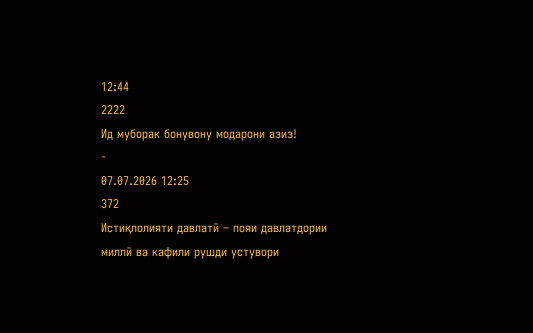12:44
2222
Ид муборак бонувону модарони азиз!
-
07.07.2026 12:25
372
Истиқлолияти давлатӣ – пояи давлатдории миллӣ ва кафили рушди устувори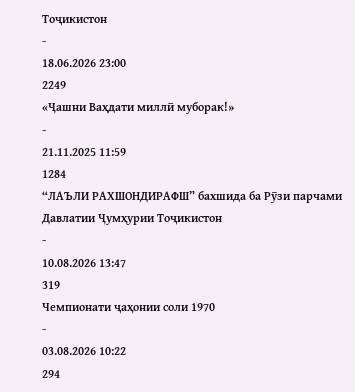Тоҷикистон
-
18.06.2026 23:00
2249
«Ҷашни Ваҳдати миллӣ муборак!»
-
21.11.2025 11:59
1284
“ЛАЪЛИ РАХШОНДИРАФШ” бахшида ба Рӯзи парчами Давлатии Ҷумҳурии Тоҷикистон
-
10.08.2026 13:47
319
Чемпионати ҷаҳонии соли 1970
-
03.08.2026 10:22
294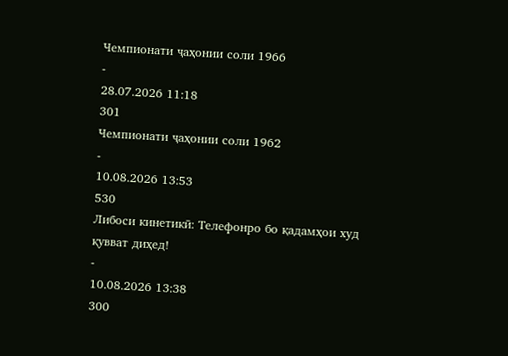Чемпионати ҷаҳонии соли 1966
-
28.07.2026 11:18
301
Чемпионати ҷаҳонии соли 1962
-
10.08.2026 13:53
530
Либоси кинетикӣ: Телефонро бо қадамҳои худ қувват диҳед!
-
10.08.2026 13:38
300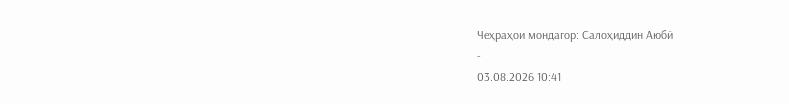Чеҳраҳои мондагор: Салоҳиддин Аюбӣ
-
03.08.2026 10:41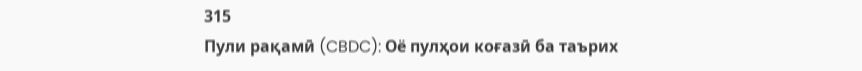315
Пули рақамӣ (CBDC): Оё пулҳои коғазӣ ба таърих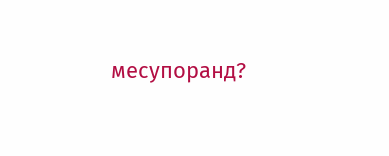месупоранд?